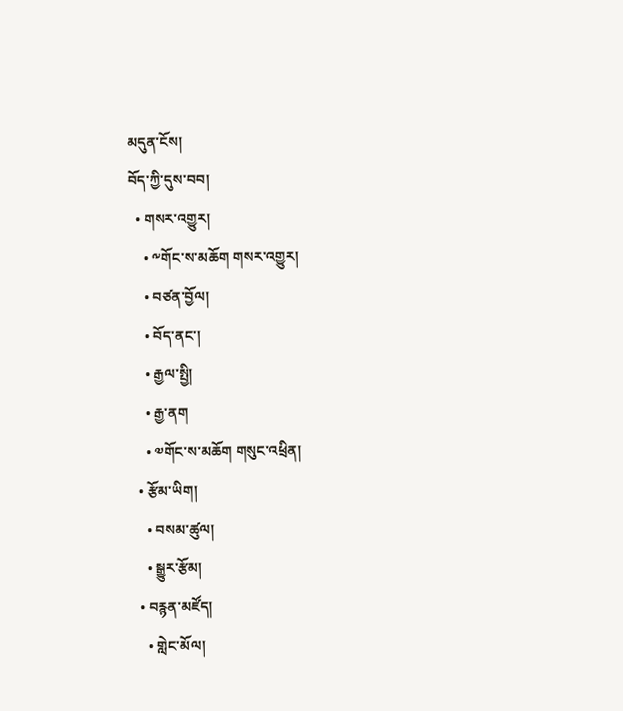མདུན་ངོས།
བོད་ཀྱི་དུས་བབ།
  • གསར་འགྱུར།
    • ༸གོང་ས་མཆོག གསར་འགྱུར།
    • བཙན་བྱོལ།
    • བོད་ནང་།
    • རྒྱལ་སྤྱི།
    • རྒྱ་ནག
    • ༧གོང་ས་མཆོག གསུང་འཕྲིན།
  • རྩོམ་ཡིག།
    • བསམ་ཚུལ།
    • སྒྱུར་རྩོམ།
  • བརྙན་མཛོད།
    • གླེང་མོལ།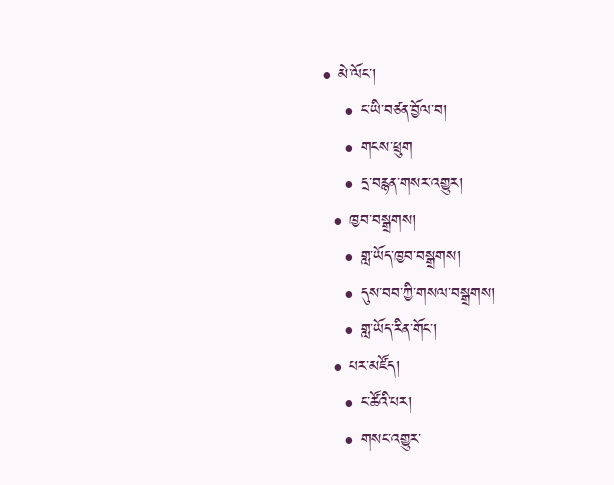• མེ་ལོང་།
    • ང་ཡི་བཙན་བྱོལ་བ།
    • གངས་ཕྲུག
    • དྲ་བརྙན་གསར་འགྱུར།
  • ཁྱབ་བསྒྲགས།
    • གླ་ཡོད་ཁྱབ་བསྒྲགས།
    • དུས་བབ་ཀྱི་གསལ་བསྒྲགས།
    • གླ་ཡོད་རིན་གོང་།
  • པར་མཛོད།
    • ང་ཚོའི་པར།
    • གསང་འགྱུར་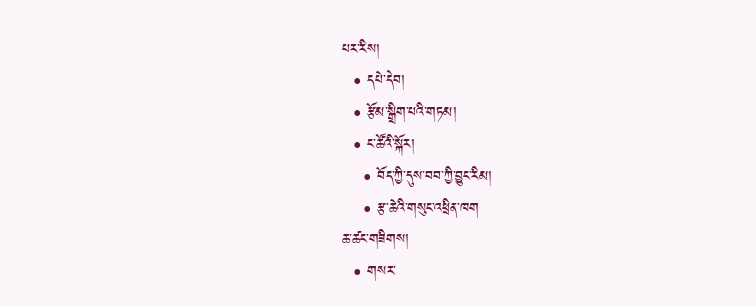པར་རིས།
  • དཔེ་དེབ།
  • རྩོམ་སྒྲིག་པའི་གཏམ།
  • ང་ཚོའི་སྐོར།
    • བོད་ཀྱི་དུས་བབ་ཀྱི་བྱུང་རིམ།
    • རྩ་ཆེའི་གསུང་འཕྲིན་ཁག
ཆ་ཚང་གཟིགས།
  • གསར་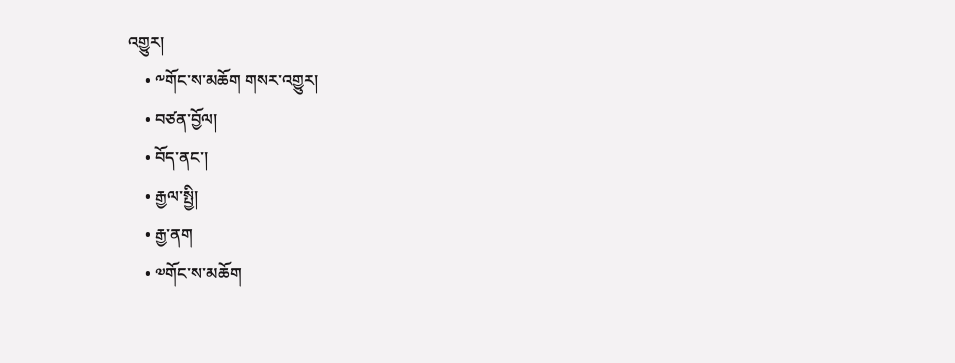འགྱུར།
    • ༸གོང་ས་མཆོག གསར་འགྱུར།
    • བཙན་བྱོལ།
    • བོད་ནང་།
    • རྒྱལ་སྤྱི།
    • རྒྱ་ནག
    • ༧གོང་ས་མཆོག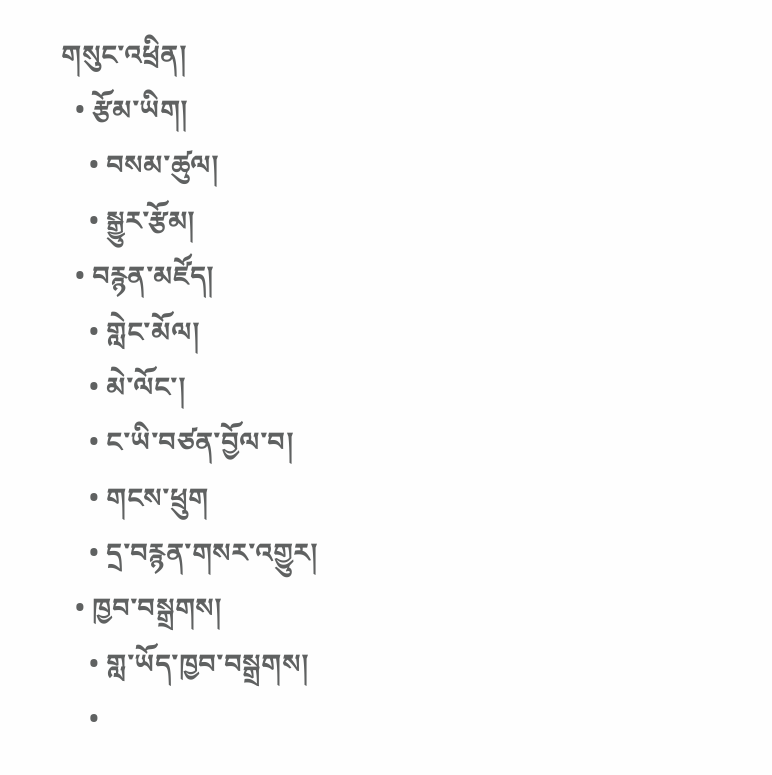གསུང་འཕྲིན།
  • རྩོམ་ཡིག།
    • བསམ་ཚུལ།
    • སྒྱུར་རྩོམ།
  • བརྙན་མཛོད།
    • གླེང་མོལ།
    • མེ་ལོང་།
    • ང་ཡི་བཙན་བྱོལ་བ།
    • གངས་ཕྲུག
    • དྲ་བརྙན་གསར་འགྱུར།
  • ཁྱབ་བསྒྲགས།
    • གླ་ཡོད་ཁྱབ་བསྒྲགས།
    •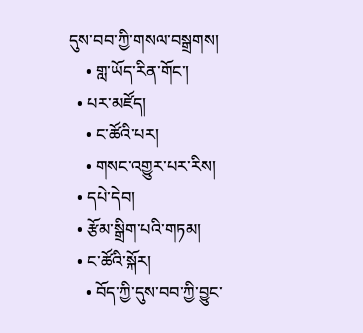དུས་བབ་ཀྱི་གསལ་བསྒྲགས།
    • གླ་ཡོད་རིན་གོང་།
  • པར་མཛོད།
    • ང་ཚོའི་པར།
    • གསང་འགྱུར་པར་རིས།
  • དཔེ་དེབ།
  • རྩོམ་སྒྲིག་པའི་གཏམ།
  • ང་ཚོའི་སྐོར།
    • བོད་ཀྱི་དུས་བབ་ཀྱི་བྱུང་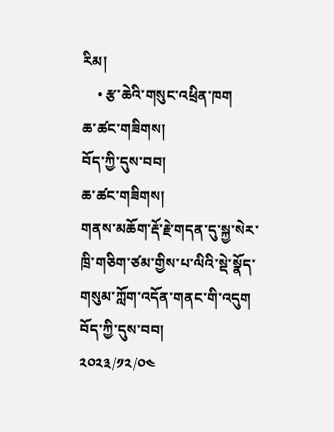རིམ།
    • རྩ་ཆེའི་གསུང་འཕྲིན་ཁག
ཆ་ཚང་གཟིགས།
བོད་ཀྱི་དུས་བབ།
ཆ་ཚང་གཟིགས།
གནས་མཆོག་རྡོ་རྗེ་གདན་དུ་སྐྱ་སེར་ཁྲི་གཅིག་ཙམ་གྱིས་པ་ལིའི་སྡེ་སྣོད་གསུམ་ཀློག་འདོན་གནང་གི་འདུག
བོད་ཀྱི་དུས་བབ།
༢༠༢༣/༡༢/༠༤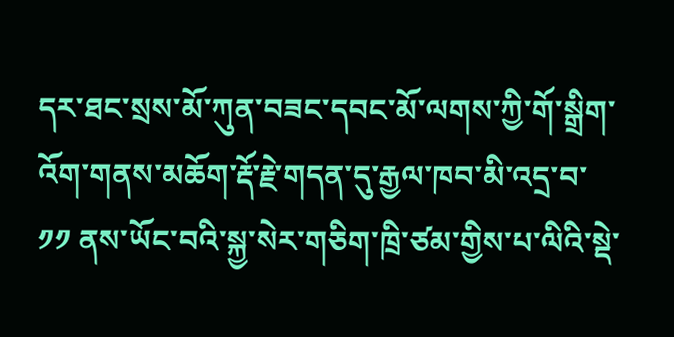དར་ཐང་སྲས་མོ་ཀུན་བཟང་དབང་མོ་ལགས་ཀྱི་གོ་སྒྲིག་འོག་གནས་མཆོག་རྡོ་རྗེ་གདན་དུ་རྒྱལ་ཁབ་མི་འདྲ་བ་ ༡༡ ནས་ཡོང་བའི་སྐྱ་སེར་གཅིག་ཁྲི་ཙམ་གྱིས་པ་ལིའི་སྡེ་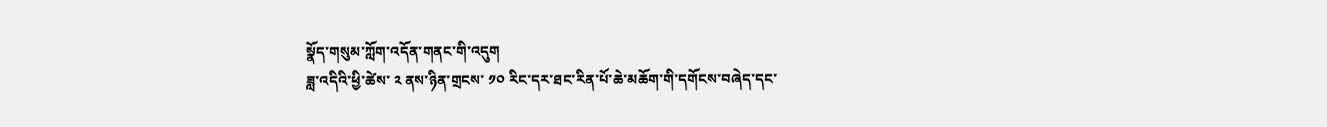སྣོད་གསུམ་ཀློག་འདོན་གནང་གི་འདུག
ཟླ་འདིའི་ཕྱི་ཚེས་ ༢ ནས་ཉིན་གྲངས་ ༡༠ རིང་དར་ཐང་རིན་པོ་ཆེ་མཆོག་གི་དགོངས་བཞེད་དང་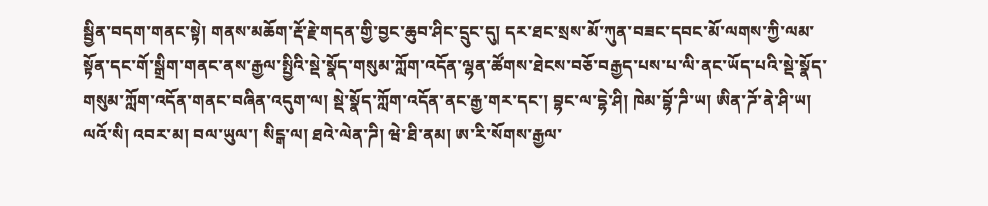སྦྱིན་བདག་གནང་སྟེ། གནས་མཆོག་རྡོ་རྗེ་གདན་གྱི་བྱང་ཆུབ་ཤིང་དྲུང་དུ། དར་ཐང་སྲས་མོ་ཀུན་བཟང་དབང་མོ་ལགས་ཀྱི་ལམ་སྟོན་དང་གོ་སྒྲིག་གནང་ནས་རྒྱལ་སྤྱིའི་སྡེ་སྣོད་གསུམ་ཀློག་འདོན་ལྷན་ཚོགས་ཐེངས་བཅོ་བརྒྱད་པས་པ་ལི་ནང་ཡོད་པའི་སྡེ་སྣོད་གསུམ་ཀློག་འདོན་གནང་བཞིན་འདུག་ལ། སྡེ་སྣོད་ཀློག་འདོན་ནང་རྒྱ་གར་དང་། བྷང་ལ་དྷེ་ཤི། ཁེམ་བྷོ་ཌི་ཡ། ཨིན་ཌོ་ནེ་ཤི་ཡ། ལའོ་སི། འབར་མ། བལ་ཡུལ་། སིངྒ་ལ། ཐའེ་ལེན་ཌི། ཝེ་ཐི་ནམ། ཨ་རི་སོགས་རྒྱལ་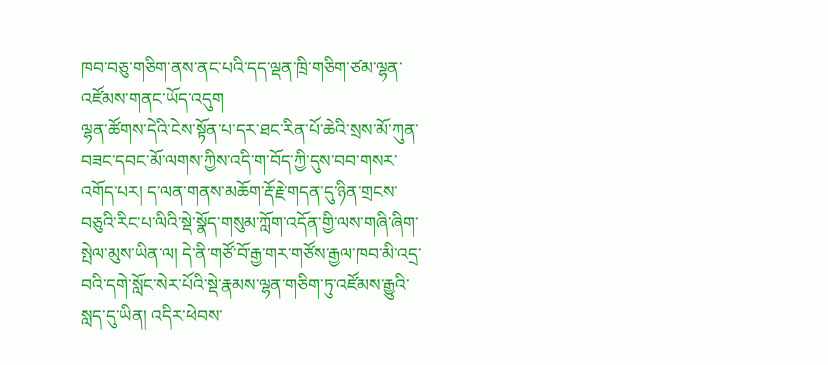ཁབ་བཅུ་གཅིག་ནས་ནང་པའི་དད་ལྡན་ཁྲི་གཅིག་ཙམ་ལྷན་འཛོམས་གནང་ཡོད་འདུག
ལྷན་ཚོགས་དེའི་ངེས་སྟོན་པ་དར་ཐང་རིན་པོ་ཆེའི་སྲས་མོ་ཀུན་བཟང་དབང་མོ་ལགས་ཀྱིས་འདི་ག་བོད་ཀྱི་དུས་བབ་གསར་འགོད་པར། ད་ལན་གནས་མཆོག་རྡོ་རྗེ་གདན་དུ་ཉིན་གྲངས་བཅུའི་རིང་པ་ལིའི་སྡེ་སྣོད་གསུམ་ཀློག་འདོན་གྱི་ལས་གཞི་ཞིག་སྤེལ་མུས་ཡིན་ལ། དེ་ནི་གཙོ་བོ་རྒྱ་གར་གཙོས་རྒྱལ་ཁབ་མི་འདྲ་བའི་དགེ་སློང་སེར་པོའི་སྡེ་རྣམས་ལྷན་གཅིག་ཏུ་འཛོམས་རྒྱུའི་སླད་དུ་ཡིན། འདིར་ཕེབས་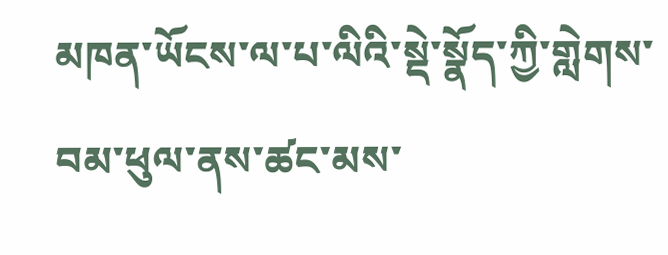མཁན་ཡོངས་ལ་པ་ལིའི་སྡེ་སྣོད་ཀྱི་གླེགས་བམ་ཕུལ་ནས་ཚང་མས་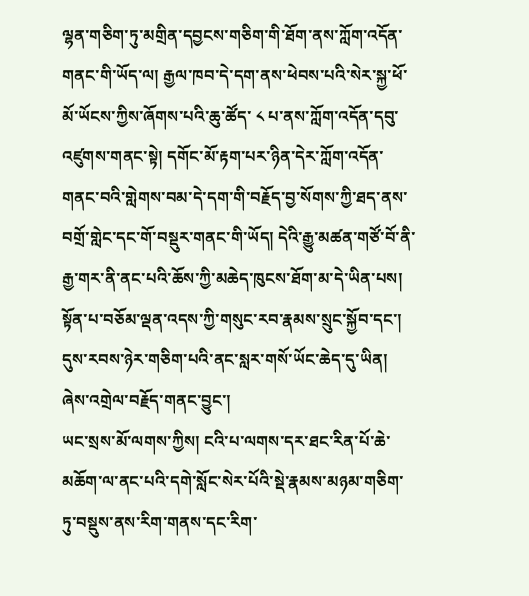ལྷན་གཅིག་ཏུ་མགྲིན་དབྱངས་གཅིག་གི་ཐོག་ནས་ཀློག་འདོན་གནང་གི་ཡོད་ལ། རྒྱལ་ཁབ་དེ་དག་ནས་ཕེབས་པའི་སེར་སྐྱ་ཕོ་མོ་ཡོངས་ཀྱིས་ཞོགས་པའི་ཆུ་ཚོད་ ༨ པ་ནས་ཀློག་འདོན་དབུ་འཛུགས་གནང་སྟེ། དགོང་མོ་རྟག་པར་ཉིན་དེར་ཀློག་འདོན་གནང་བའི་གླེགས་བམ་དེ་དག་གི་བརྗོད་བྱ་སོགས་ཀྱི་ཐད་ནས་བགྲོ་གླེང་དང་གོ་བསྡུར་གནང་གི་ཡོད། དེའི་རྒྱུ་མཚན་གཙོ་བོ་ནི་རྒྱ་གར་ནི་ནང་པའི་ཆོས་ཀྱི་མཆེད་ཁུངས་ཐོག་མ་དེ་ཡིན་པས། སྟོན་པ་བཅོམ་ལྡན་འདས་ཀྱི་གསུང་རབ་རྣམས་སྲུང་སྐྱོབ་དང་། དུས་རབས་ཉེར་གཅིག་པའི་ནང་སླར་གསོ་ཡོང་ཆེད་དུ་ཡིན། ཞེས་འགྲེལ་བརྗོད་གནང་བྱུང་།
ཡང་སྲས་མོ་ལགས་ཀྱིས། ངའི་པ་ལགས་དར་ཐང་རིན་པོ་ཆེ་མཆོག་ལ་ནང་པའི་དགེ་སློང་སེར་པོའི་སྡེ་རྣམས་མཉམ་གཅིག་ཏུ་བསྡུས་ནས་རིག་གནས་དང་རིག་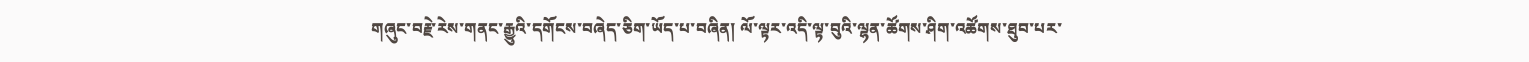གཞུང་བརྗེ་རེས་གནང་རྒྱུའི་དགོངས་བཞེད་ཅིག་ཡོད་པ་བཞིན། ལོ་ལྟར་འདི་ལྟ་བུའི་ལྷན་ཚོགས་ཤིག་འཚོགས་ཐུབ་པར་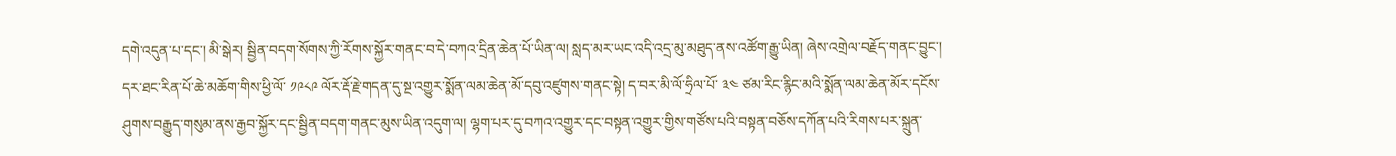དགེ་འདུན་པ་དང་། མི་སྒེར། སྦྱིན་བདག་སོགས་ཀྱི་རོགས་སྐྱོར་གནང་བ་དེ་བཀའ་དྲིན་ཆེན་པོ་ཡིན་ལ། སླད་མར་ཡང་འདི་འདྲ་མུ་མཐུད་ནས་འཚོག་རྒྱུ་ཡིན། ཞེས་འགྲེལ་བརྗོད་གནང་བྱུང་།
དར་ཐང་རིན་པོ་ཆེ་མཆོག་གིས་ཕྱི་ལོ་ ༡༩༨༩ ལོར་རྡོ་རྗེ་གདན་དུ་སྔ་འགྱུར་སྨོན་ལམ་ཆེན་མོ་དབུ་འཛུགས་གནང་སྟེ། ད་བར་མི་ལོ་ཧྲིལ་པོ་ ༣༤ ཙམ་རིང་རྙིང་མའི་སྨོན་ལམ་ཆེན་མོར་དངོས་ཤུགས་བརྒྱུད་གསུམ་ནས་རྒྱབ་སྐྱོར་དང་སྦྱིན་བདག་གནང་མུས་ཡིན་འདུག་ལ། ལྷག་པར་དུ་བཀའ་འགྱུར་དང་བསྟན་འགྱུར་གྱིས་གཙོས་པའི་བསྟན་བཅོས་དཀོན་པའི་རིགས་པར་སྐྲུན་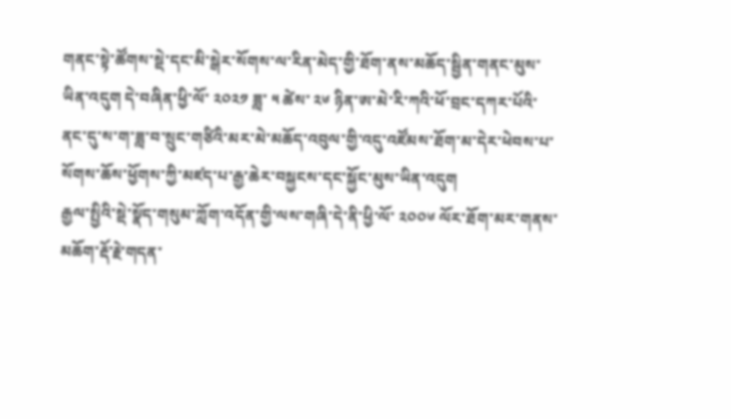གནང་སྟེ་ཚོགས་སྡེ་དང་མི་སྒེར་སོགས་ལ་རིན་མེད་གྱི་ཐོག་ནས་མཆོད་སྦྱིན་གནང་མུས་ཡིན་འདུག དེ་བཞིན་ཕྱི་ལོ་ ༢༠༢༡ ཟླ་ ༥ ཚེས་ ༢༦ ཉིན་ཨ་མེ་རི་ཀའི་ཕོ་བྲང་དཀར་པོའི་ནང་དུ་ས་ག་ཟླ་བ་སྲུང་གཙིའི་མར་མེ་མཆོད་འབུལ་གྱི་འདུ་འཛོམས་ཐོག་མ་དེར་ཕེབས་པ་སོགས་ཆོས་ཕྱོགས་ཀྱི་མཛད་པ་རྒྱ་ཆེར་བསྐྱངས་དང་སྐྱོང་མུས་ཡིན་འདུག
རྒྱལ་སྤྱིའི་སྡེ་སྣོད་གསུམ་ཀློག་འདོན་གྱི་ལས་གཞི་དེ་ནི་ཕྱི་ལོ་ ༢༠༠༦ ལོར་ཐོག་མར་གནས་མཆོག་རྡོ་རྗེ་གདན་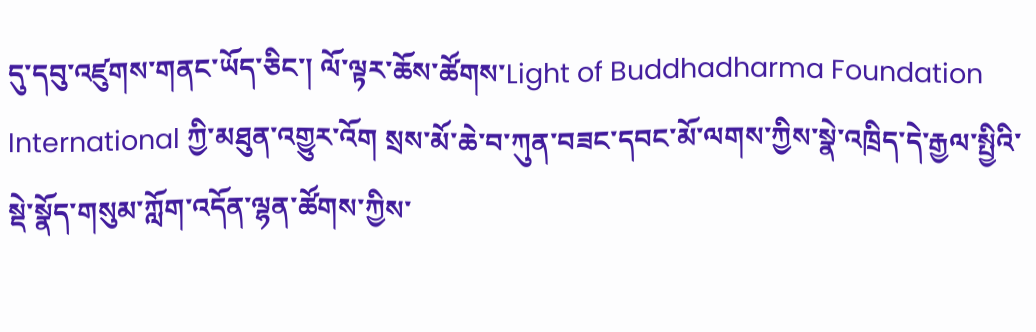དུ་དབུ་འཛུགས་གནང་ཡོད་ཅིང་། ལོ་ལྟར་ཆོས་ཚོགས་Light of Buddhadharma Foundation International ཀྱི་མཐུན་འགྱུར་འོག སྲས་མོ་ཆེ་བ་ཀུན་བཟང་དབང་མོ་ལགས་ཀྱིས་སྣེ་འཁྲིད་དེ་རྒྱལ་སྤྱིའི་སྡེ་སྣོད་གསུམ་ཀློག་འདོན་ལྷན་ཚོགས་ཀྱིས་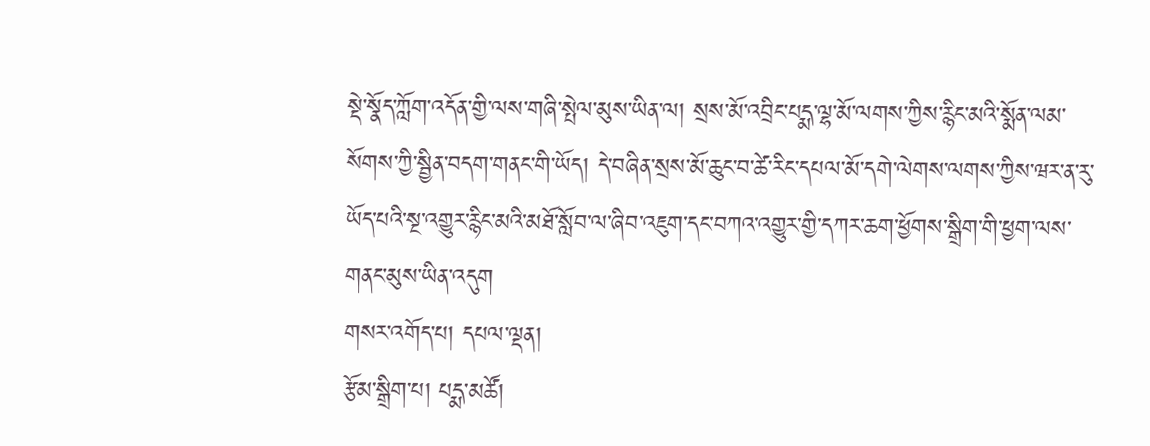སྡེ་སྣོད་ཀློག་འདོན་གྱི་ལས་གཞི་སྤེལ་མུས་ཡིན་ལ། སྲས་མོ་འབྲིང་པདྨ་ལྷ་མོ་ལགས་ཀྱིས་རྙིང་མའི་སྨོན་ལམ་སོགས་ཀྱི་སྦྱིན་བདག་གནང་གི་ཡོད། དེ་བཞིན་སྲས་མོ་ཆུང་བ་ཚེ་རིང་དཔལ་མོ་དགེ་ལེགས་ལགས་ཀྱིས་ཝར་ན་རུ་ཡོད་པའི་སྔ་འགྱུར་རྙིང་མའི་མཐོ་སློབ་ལ་ཞིབ་འཇུག་དང་བཀའ་འགྱུར་གྱི་དཀར་ཆག་ཕྱོགས་སྒྲིག་གི་ཕྱག་ལས་གནང་མུས་ཡིན་འདུག
གསར་འགོད་པ། དཔལ་ལྡན།
རྩོམ་སྒྲིག་པ། པདྨ་མཚོ།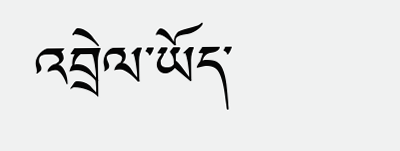འབྲེལ་ཡོད་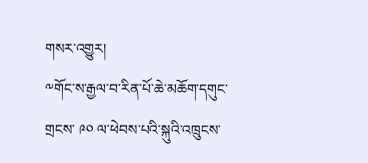གསར་འགྱུར།
༸གོང་ས་རྒྱལ་བ་རིན་པོ་ཆེ་མཆོག་དགུང་གྲངས་ ༩༠ ལ་ཕེབས་པའི་སྐུའི་འཁྲུངས་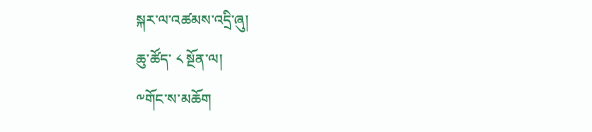སྐར་ལ་འཚམས་འདྲི་ཞུ།
ཆུ་ཚོད་ ༨ སྔོན་ལ།
༸གོང་ས་མཆོག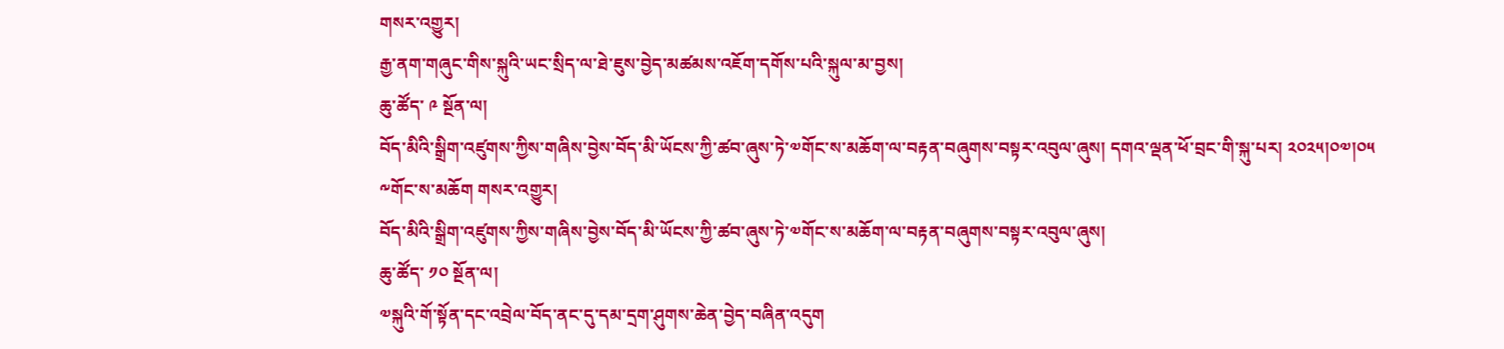གསར་འགྱུར།
རྒྱ་ནག་གཞུང་གིས་སྐུའི་ཡང་སྲིད་ལ་ཐེ་ཇུས་བྱེད་མཚམས་འཇོག་དགོས་པའི་སྐུལ་མ་བྱས།
ཆུ་ཚོད་ ༩ སྔོན་ལ།
བོད་མིའི་སྒྲིག་འཛུགས་ཀྱིས་གཞིས་བྱེས་བོད་མི་ཡོངས་ཀྱི་ཚབ་ཞུས་ཏེ་༧གོང་ས་མཆོག་ལ་བརྟན་བཞུགས་བསྟར་འབུལ་ཞུས། དགའ་ལྡན་ཕོ་བྲང་གི་སྐུ་པར། ༢༠༢༥།༠༧།༠༥
༸གོང་ས་མཆོག གསར་འགྱུར།
བོད་མིའི་སྒྲིག་འཛུགས་ཀྱིས་གཞིས་བྱེས་བོད་མི་ཡོངས་ཀྱི་ཚབ་ཞུས་ཏེ་༧གོང་ས་མཆོག་ལ་བརྟན་བཞུགས་བསྟར་འབུལ་ཞུས།
ཆུ་ཚོད་ ༡༠ སྔོན་ལ།
༧སྐུའི་གོ་སྟོན་དང་འབྲེལ་བོད་ནང་དུ་དམ་དྲག་ཤུགས་ཆེན་བྱེད་བཞིན་འདུག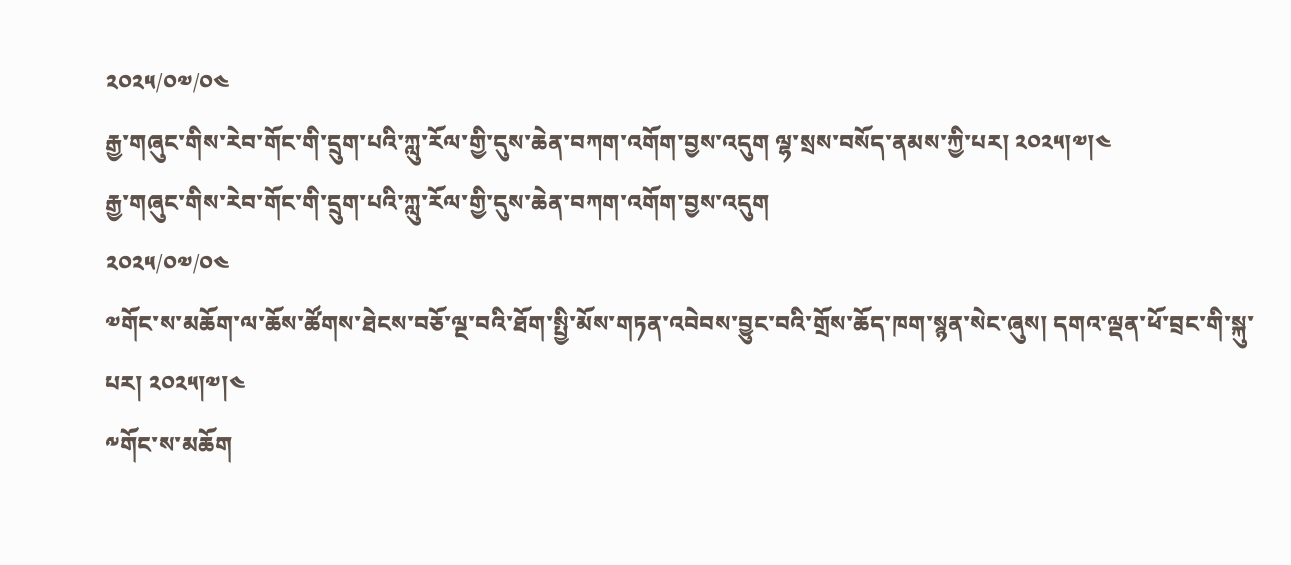༢༠༢༥/༠༧/༠༤
རྒྱ་གཞུང་གིས་རེབ་གོང་གི་དྲུག་པའི་ཀླུ་རོལ་གྱི་དུས་ཆེན་བཀག་འགོག་བྱས་འདུག ལྷ་སྲས་བསོད་ནམས་ཀྱི་པར། ༢༠༢༥།༧།༤
རྒྱ་གཞུང་གིས་རེབ་གོང་གི་དྲུག་པའི་ཀླུ་རོལ་གྱི་དུས་ཆེན་བཀག་འགོག་བྱས་འདུག
༢༠༢༥/༠༧/༠༤
༧གོང་ས་མཆོག་ལ་ཆོས་ཚོགས་ཐེངས་བཅོ་ལྔ་བའི་ཐོག་སྤྱི་མོས་གཏན་འབེབས་བྱུང་བའི་གྲོས་ཆོད་ཁག་སྙན་སེང་ཞུས། དགའ་ལྡན་ཕོ་བྲང་གི་སྐུ་པར། ༢༠༢༥།༧།༤
༸གོང་ས་མཆོག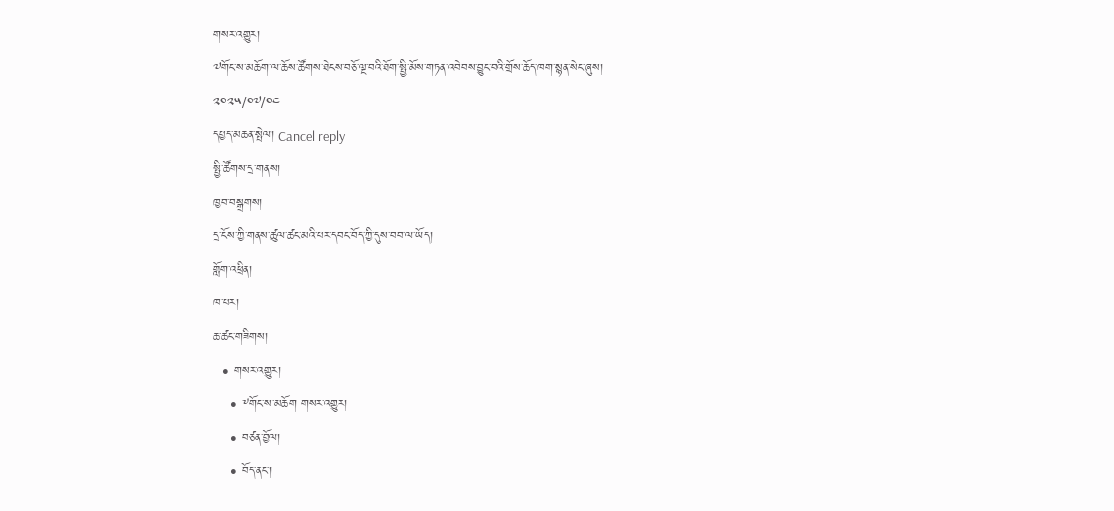གསར་འགྱུར།
༧གོང་ས་མཆོག་ལ་ཆོས་ཚོགས་ཐེངས་བཅོ་ལྔ་བའི་ཐོག་སྤྱི་མོས་གཏན་འབེབས་བྱུང་བའི་གྲོས་ཆོད་ཁག་སྙན་སེང་ཞུས།
༢༠༢༥/༠༧/༠༤
དཔྱད་མཆན་སྤེལ། Cancel reply
སྤྱི་ཚོགས་དྲ་གནས།
ཁྱབ་བསྒྲགས།
དྲ་ངོས་ཀྱི་གནས་ཚུལ་ཚང་མའི་པར་དབང་བོད་ཀྱི་དུས་བབ་ལ་ཡོད།
གློག་འཕྲིན།
ཁ་པར།
ཆ་ཚང་གཟིགས།
  • གསར་འགྱུར།
    • ༸གོང་ས་མཆོག གསར་འགྱུར།
    • བཙན་བྱོལ།
    • བོད་ནང་།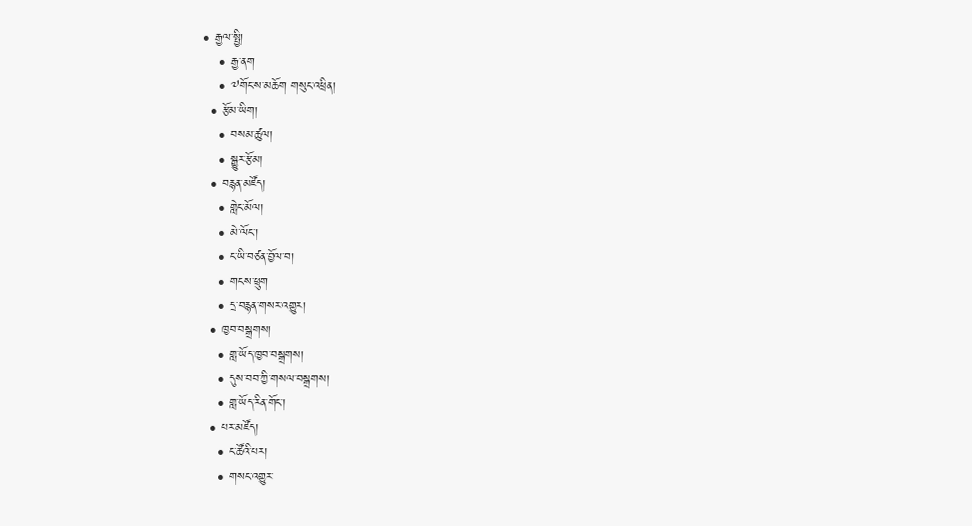• རྒྱལ་སྤྱི།
    • རྒྱ་ནག
    • ༧གོང་ས་མཆོག གསུང་འཕྲིན།
  • རྩོམ་ཡིག།
    • བསམ་ཚུལ།
    • སྒྱུར་རྩོམ།
  • བརྙན་མཛོད།
    • གླེང་མོལ།
    • མེ་ལོང་།
    • ང་ཡི་བཙན་བྱོལ་བ།
    • གངས་ཕྲུག
    • དྲ་བརྙན་གསར་འགྱུར།
  • ཁྱབ་བསྒྲགས།
    • གླ་ཡོད་ཁྱབ་བསྒྲགས།
    • དུས་བབ་ཀྱི་གསལ་བསྒྲགས།
    • གླ་ཡོད་རིན་གོང་།
  • པར་མཛོད།
    • ང་ཚོའི་པར།
    • གསང་འགྱུར་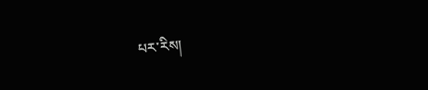པར་རིས།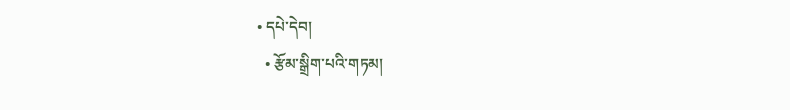• དཔེ་དེབ།
  • རྩོམ་སྒྲིག་པའི་གཏམ།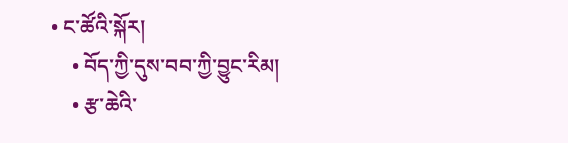• ང་ཚོའི་སྐོར།
    • བོད་ཀྱི་དུས་བབ་ཀྱི་བྱུང་རིམ།
    • རྩ་ཆེའི་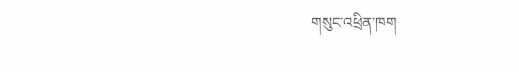གསུང་འཕྲིན་ཁག